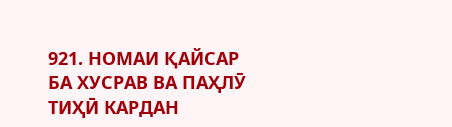921. НОМАИ ҚАЙСАР БА ХУСРАВ ВА ПАҲЛӮ ТИҲӢ КАРДАН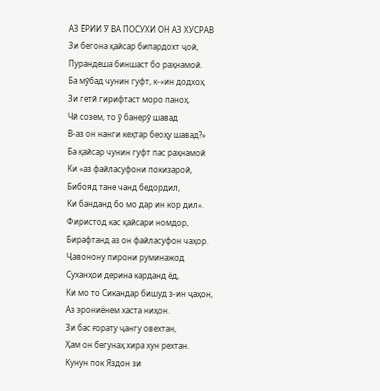АЗ ЁРИИ Ӯ ВА ПОСУХИ ОН АЗ ХУСРАВ
Зи бегона қайсар бипардохт ҷой,
Пурандеша биншаст бо раҳнамой.
Ба мӯбад чунин гуфт, к-«ин додхоҳ
Зи гетӣ гирифтаст моро паноҳ.
Чӣ созем, то ӯ банерӯ шавад
В-аз он нанги кеҳтар беоҳу шавад?»
Ба қайсар чунин гуфт пас раҳнамой
Ки «аз файласуфони покизарой,
Бибояд тане чанд бедордил,
Ки банданд бо мо дар ин кор дил».
Фиристод кас қайсари номдор,
Бирафтанд аз он файласуфон чаҳор.
Ҷавонону пирони руминажод
Суханҳои дерина карданд ёд,
Ки мо то Сикандар бишуд з-ин ҷаҳон,
Аз эрониёнем хаста ниҳон.
Зи бас ғорату ҷангу овехтан,
Ҳам он бегунаҳ хира хун рехтан.
Кунун пок Яздон зи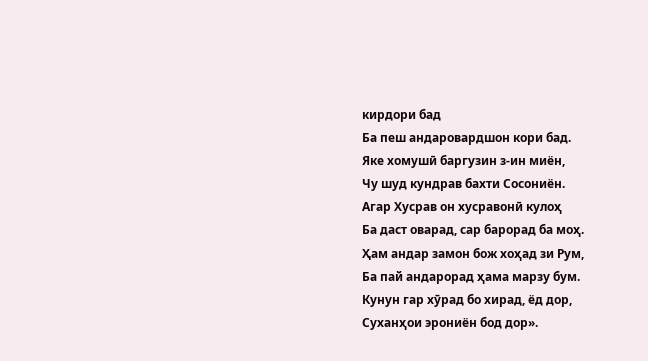кирдори бад
Ба пеш андаровардшон кори бад.
Яке хомушӣ баргузин з-ин миён,
Чу шуд кундрав бахти Сосониён.
Агар Хусрав он хусравонӣ кулоҳ
Ба даст оварад, сар барорад ба моҳ.
Ҳам андар замон бож хоҳад зи Рум,
Ба пай андарорад ҳама марзу бум.
Кунун гар хӯрад бо хирад, ёд дор,
Суханҳои эрониён бод дор».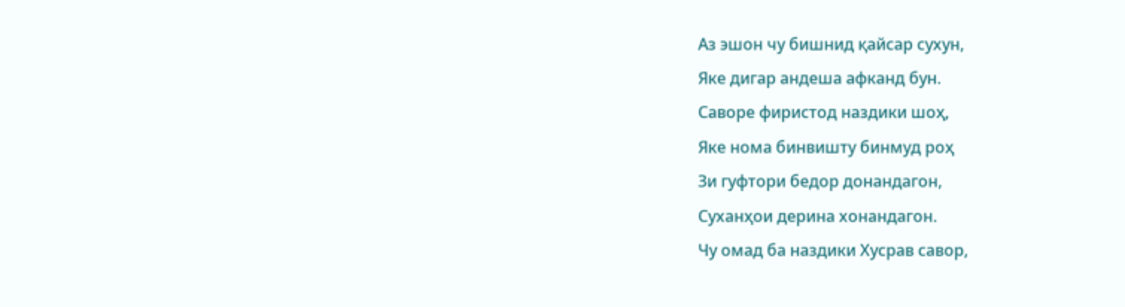Аз эшон чу бишнид қайсар сухун,
Яке дигар андеша афканд бун.
Саворе фиристод наздики шоҳ,
Яке нома бинвишту бинмуд роҳ
Зи гуфтори бедор донандагон,
Суханҳои дерина хонандагон.
Чу омад ба наздики Хусрав савор,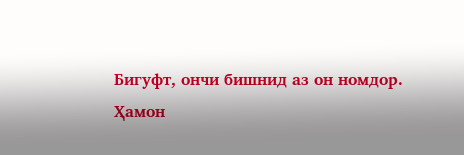Бигуфт, ончи бишнид аз он номдор.
Ҳамон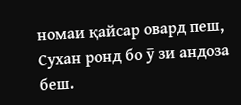номаи қайсар овард пеш,
Сухан ронд бо ӯ зи андоза беш.